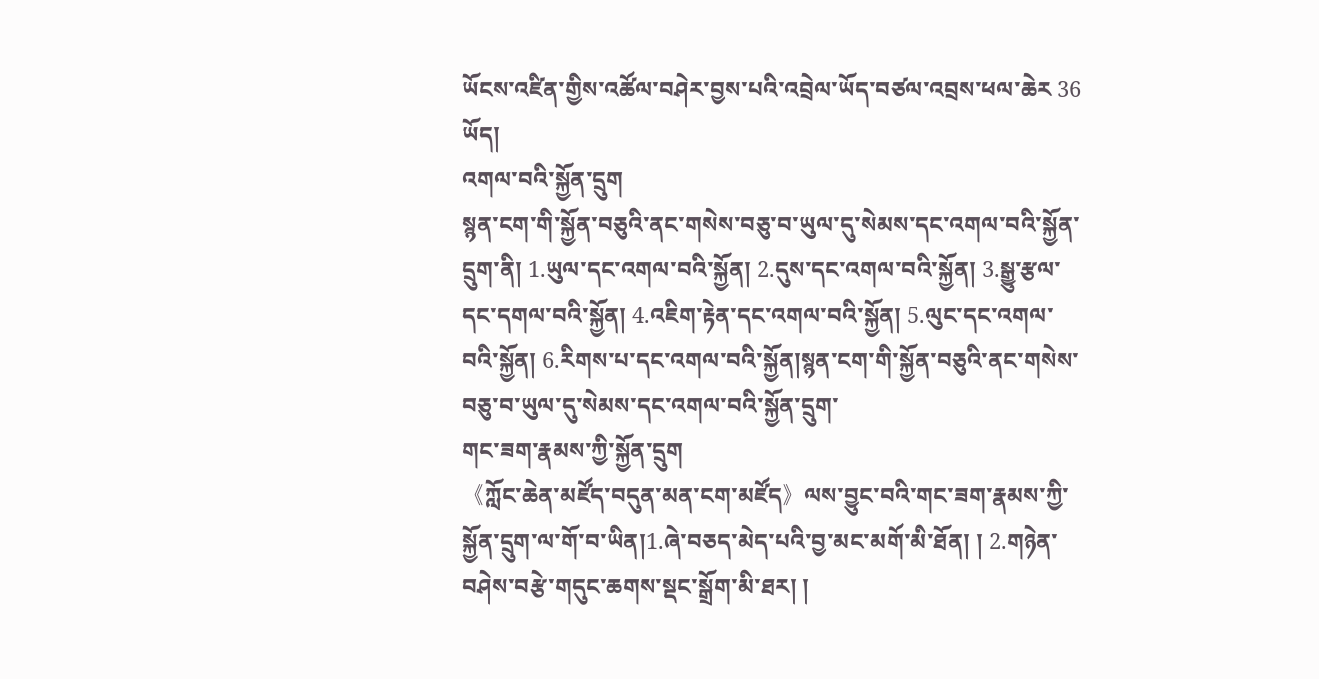ཡོངས་འཛིན་གྱིས་འཚོལ་བཤེར་བྱས་པའི་འབྲེལ་ཡོད་བཙལ་འབྲས་ཕལ་ཆེར 36 ཡོད།
འགལ་བའི་སྐྱོན་དྲུག
སྙན་ངག་གི་སྐྱོན་བཅུའི་ནང་གསེས་བཅུ་བ་ཡུལ་དུ་སེམས་དང་འགལ་བའི་སྐྱོན་དྲུག་ནི། 1.ཡུལ་དང་འགལ་བའི་སྐྱོན། 2.དུས་དང་འགལ་བའི་སྐྱོན། 3.སྒྱུ་རྩལ་དང་དགལ་བའི་སྐྱོན། 4.འཇིག་རྟེན་དང་འགལ་བའི་སྐྱོན། 5.ལུང་དང་འགལ་བའི་སྐྱོན། 6.རིགས་པ་དང་འགལ་བའི་སྐྱོན།སྙན་ངག་གི་སྐྱོན་བཅུའི་ནང་གསེས་བཅུ་བ་ཡུལ་དུ་སེམས་དང་འགལ་བའི་སྐྱོན་དྲུག་
གང་ཟག་རྣམས་ཀྱི་སྐྱོན་དྲུག
《ཀློང་ཆེན་མཛོད་བདུན་མན་ངག་མཛོད》ལས་བྱུང་བའི་གང་ཟག་རྣམས་ཀྱི་སྐྱོན་དྲུག་ལ་གོ་བ་ཡིན།1.ཞེ་བཅད་མེད་པའི་བྱ་མང་མགོ་མི་ཐོན། ། 2.གཉེན་བཤེས་བརྩེ་གདུང་ཆགས་སྡང་སྒྲོག་མི་ཐར། །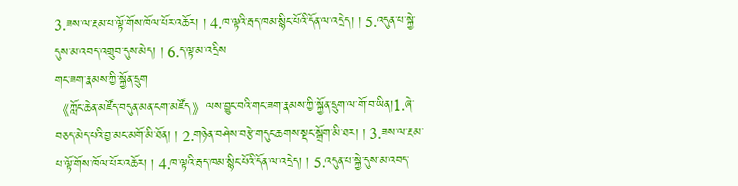3.ཟས་ལ་རྔམ་པ་ལྟོ་གོས་ཁོལ་པོར་འཆོར། ། 4.ཁ་ལྟའི་རྦད་ཁམ་སྙིང་པོའི་དོན་ལ་འདྲེད། ། 5.འདུན་པ་སྐྱེ་དུས་མ་འབད་འགྲུབ་དུས་མེད། ། 6.ད་ལྟ་མ་འདྲིས
གང་ཟག་རྣམས་ཀྱི་སྐྱོན་དྲུག
《ཀློང་ཆེན་མཛོད་བདུན་མན་ངག་མཛོད》ལས་བྱུང་བའི་གང་ཟག་རྣམས་ཀྱི་སྐྱོན་དྲུག་ལ་གོ་བ་ཡིན།1.ཞེ་བཅད་མེད་པའི་བྱ་མང་མགོ་མི་ཐོན། ། 2.གཉེན་བཤེས་བརྩེ་གདུང་ཆགས་སྡང་སྒྲོག་མི་ཐར། ། 3.ཟས་ལ་རྔམ་པ་ལྟོ་གོས་ཁོལ་པོར་འཆོར། ། 4.ཁ་ལྟའི་རྦད་ཁམ་སྙིང་པོའི་དོན་ལ་འདྲེད། ། 5.འདུན་པ་སྐྱེ་དུས་མ་འབད་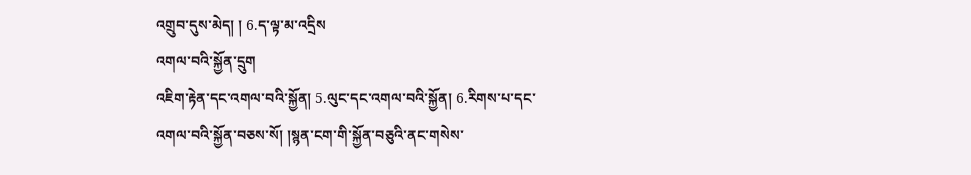འགྲུབ་དུས་མེད། ། 6.ད་ལྟ་མ་འདྲིས
འགལ་བའི་སྐྱོན་དྲུག
འཇིག་རྟེན་དང་འགལ་བའི་སྐྱོན། 5.ལུང་དང་འགལ་བའི་སྐྱོན། 6.རིགས་པ་དང་འགལ་བའི་སྐྱོན་བཅས་སོ། །སྙན་ངག་གི་སྐྱོན་བཅུའི་ནང་གསེས་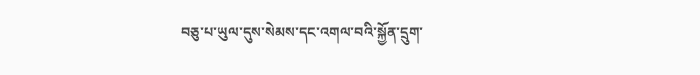བཅུ་པ་ཡུལ་དུས་སེམས་དང་འགལ་བའི་སྐྱོན་དྲུག་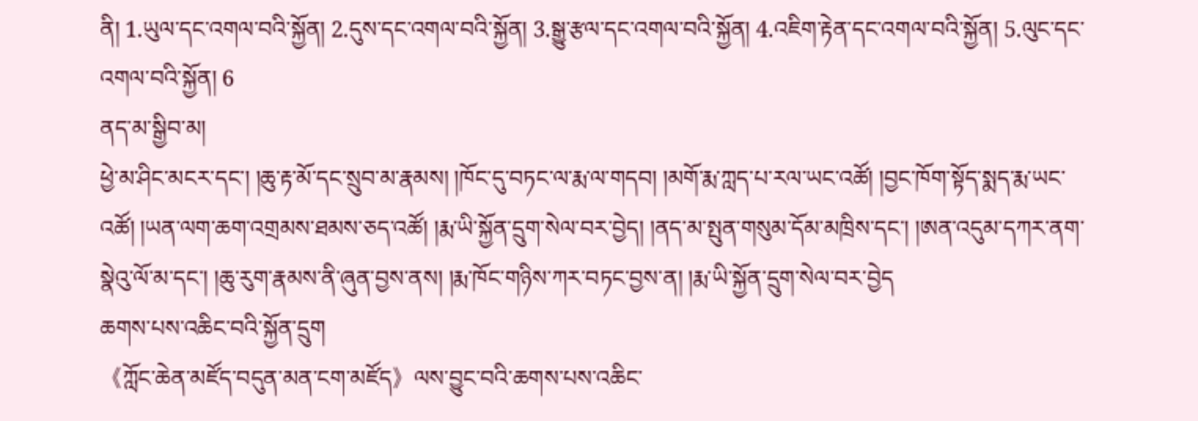ནི། 1.ཡུལ་དང་འགལ་བའི་སྐྱོན། 2.དུས་དང་འགལ་བའི་སྐྱོན། 3.སྒྱུ་རྩལ་དང་འགལ་བའི་སྐྱོན། 4.འཇིག་རྟེན་དང་འགལ་བའི་སྐྱོན། 5.ལུང་དང་འགལ་བའི་སྐྱོན། 6
ནད་མ་སྒྱིབ་མ།
ཕྱེ་མ་ཤིང་མངར་དང་། །ཆུ་རྟ་མོ་དང་སྲུབ་མ་རྣམས། །ཁོང་དུ་བཏང་ལ་རྨ་ལ་གདབ། །མགོ་རྨ་ཀླད་པ་རལ་ཡང་འཚོ། །བྱང་ཁོག་སྟོད་སྨད་རྨ་ཡང་འཚོ། །ཡན་ལག་ཆག་འགྲམས་ཐམས་ཅད་འཚོ། །རྨ་ཡི་སྐྱོན་དྲུག་སེལ་བར་བྱེད། །ནད་མ་སྤུན་གསུམ་དོམ་མཁྲིས་དང་། །ཨན་འདུམ་དཀར་ནག་སྣེའུ་ལོ་མ་དང་། །ཆུ་རུག་རྣམས་ནི་ཞུན་བྱས་ནས། །རྨ་ཁོང་གཉིས་ཀར་བཏང་བྱས་ན། །རྨ་ཡི་སྐྱོན་དྲུག་སེལ་བར་བྱེད
ཆགས་པས་འཆིང་བའི་སྐྱོན་དྲུག
《ཀློང་ཆེན་མཛོད་བདུན་མན་ངག་མཛོད》ལས་བྱུང་བའི་ཆགས་པས་འཆིང་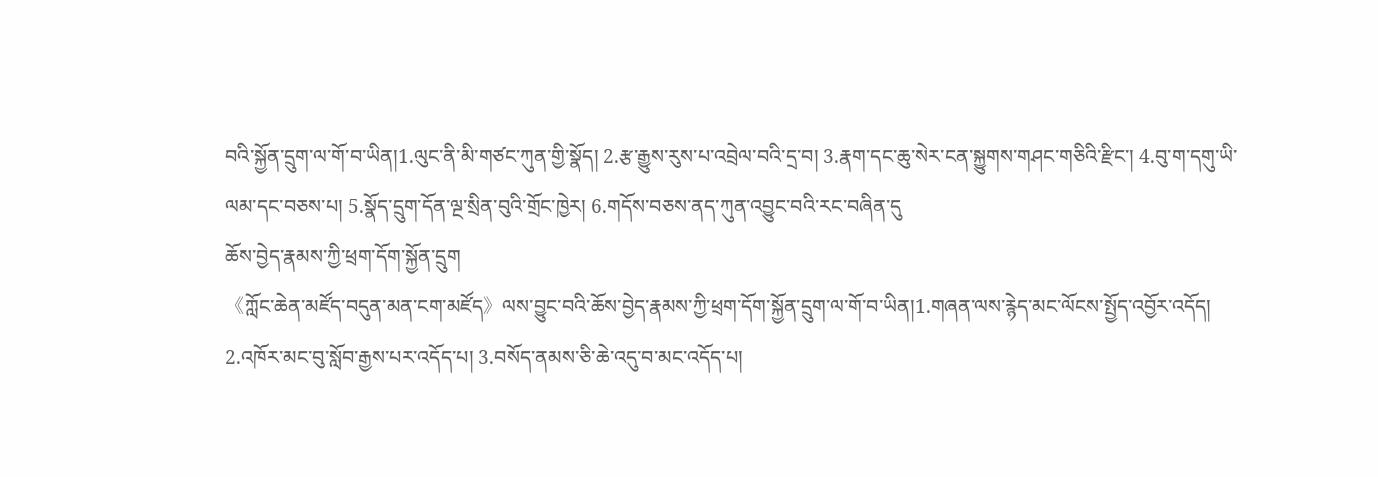བའི་སྐྱོན་དྲུག་ལ་གོ་བ་ཡིན།1.ལུང་ནི་མི་གཙང་ཀུན་གྱི་སྣོད། 2.རྩ་རྒྱུས་རུས་པ་འབྲེལ་བའི་དྲ་བ། 3.རྣག་དང་ཆུ་སེར་ངན་སྐྱུགས་གཤང་གཅིའི་རྫིང་། 4.བུ་ག་དགུ་ཡི་ལམ་དང་བཅས་པ། 5.སྣོད་དྲུག་དོན་ལྔ་སྲིན་བུའི་གྲོང་ཁྱེར། 6.གདོས་བཅས་ནད་ཀུན་འབྱུང་བའི་རང་བཞིན་དུ
ཆོས་བྱེད་རྣམས་ཀྱི་ཕྲག་དོག་སྐྱོན་དྲུག
《ཀློང་ཆེན་མཛོད་བདུན་མན་ངག་མཛོད》ལས་བྱུང་བའི་ཆོས་བྱེད་རྣམས་ཀྱི་ཕྲག་དོག་སྐྱོན་དྲུག་ལ་གོ་བ་ཡིན།1.གཞན་ལས་རྙེད་མང་ལོངས་སྤྱོད་འབྱོར་འདོད། 2.འཁོར་མང་བུ་སློབ་རྒྱས་པར་འདོད་པ། 3.བསོད་ནམས་ཅི་ཆེ་འདུ་བ་མང་འདོད་པ།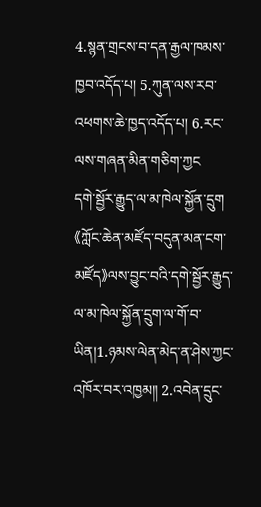4.སྙན་གྲངས་བ་དན་རྒྱལ་ཁམས་ཁྱབ་འདོད་པ། 5.ཀུན་ལས་རབ་འཕགས་ཆེ་ཁྱད་འདོད་པ། 6.རང་ལས་གཞན་མིན་གཅིག་ཀྱང
དགེ་སྦྱོར་རྒྱུད་ལ་མ་ཁེལ་སྐྱོན་དྲུག
《ཀློང་ཆེན་མཛོད་བདུན་མན་ངག་མཛོད》ལས་བྱུང་བའི་དགེ་སྦྱོར་རྒྱུད་ལ་མ་ཁེལ་སྐྱོན་དྲུག་ལ་གོ་བ་ཡིན།1.ཉམས་ལེན་མེད་ན་ཤེས་ཀྱང་འཁོར་བར་འཁྱམ༎ 2.འབེན་དྲུང་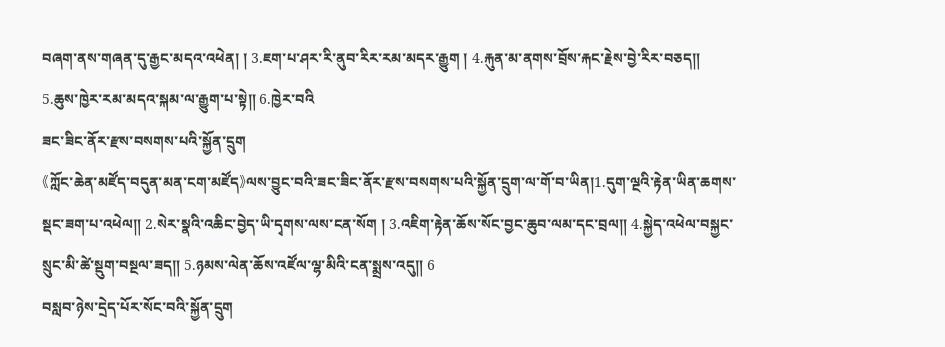བཞག་ནས་གཞན་དུ་རྒྱང་མདའ་འཕེན། ། 3.ཇག་པ་ཤར་རི་ནུབ་རིར་རམ་མདར་རྒྱུག ། 4.རྐུན་མ་ནགས་བྲོས་རྐང་རྗེས་བྱེ་རིར་བཅད༎ 5.ཆུས་ཁྱེར་རམ་མདའ་སྐམ་ལ་རྒྱུག་པ་སྟེ༎ 6.ཁྱེར་བའི
ཟང་ཟིང་ནོར་རྫས་བསགས་པའི་སྐྱོན་དྲུག
《ཀློང་ཆེན་མཛོད་བདུན་མན་ངག་མཛོད》ལས་བྱུང་བའི་ཟང་ཟིང་ནོར་རྫས་བསགས་པའི་སྐྱོན་དྲུག་ལ་གོ་བ་ཡིན།1.དུག་ལྔའི་རྟེན་ཡིན་ཆགས་སྡང་ཟག་པ་འཕེལ༎ 2.སེར་སྣའི་འཆིང་བྱེད་ཡི་དྭགས་ལས་ངན་སོག ། 3.འཇིག་རྟེན་ཆོས་སོང་བྱང་ཆུབ་ལམ་དང་བྲལ༎ 4.སྐྱེད་འཕེལ་བསྐྱང་སྲུང་མི་ཚེ་སྡུག་བསྔལ་ཟད༎ 5.ཉམས་ལེན་ཆོས་འཛོལ་ལྷ་མིའི་ངན་སྨྲས་འདུ༎ 6
བསླབ་ཉེས་དྲེད་པོར་སོང་བའི་སྐྱོན་དྲུག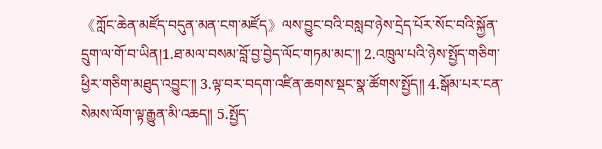《ཀློང་ཆེན་མཛོད་བདུན་མན་ངག་མཛོད》ལས་བྱུང་བའི་བསླབ་ཉེས་དྲེད་པོར་སོང་བའི་སྐྱོན་དྲུག་ལ་གོ་བ་ཡིན།1.ཐ་མལ་བསམ་བློ་བྱ་བྱེད་ལོང་གཏམ་མང་༎ 2.འཁྲུལ་པའི་ཉེས་སྤྱོད་གཅིག་ཕྱིར་གཅིག་མཐུད་འབྱུང་༎ 3.ལྟ་བར་བདག་འཛིན་ཆགས་སྡང་སྣ་ཚོགས་སྤྱོད༎ 4.སྒོམ་པར་ངན་སེམས་ལོག་ལྟ་རྒྱུན་མི་འཆད༎ 5.སྤྱོད་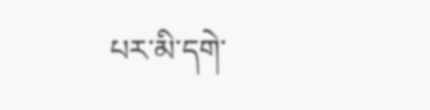པར་མི་དགེ་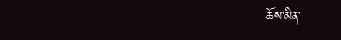ཆོས་མིན་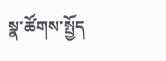སྣ་ཚོགས་སྤྱོད